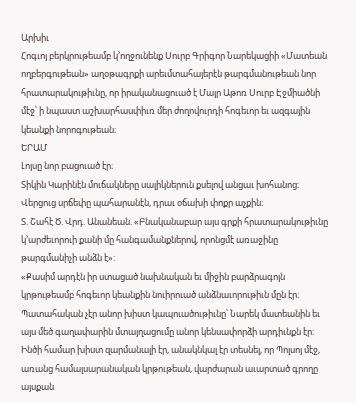Արխիւ
Հոգւոյ բերկրութեամբ կ՚ողջունենք Սուրբ Գրիգոր Նարեկացիի «Մատեան ողբերգութեան» աղօթագրքի արեւմտահայերէն թարգմանութեան նոր հրատարակութիւնը, որ իրականացուած է Մայր Աթոռ Սուրբ Էջմիածնի մէջ՝ ի նպաստ աշխարհասփիւռ մեր ժողովուրդի հոգեւոր եւ ազգային կեանքի նորոգութեան։
ԵՐԱՄ
Լոյսը նոր բացուած էր։
Տիկին Կարինէն մուճակները սալիկներուն քսելով անցաւ խոհանոց։ Վերցուց սրճեփը պահարանէն, դրաւ օճախի փոքր աչքին։
Տ. Շահէ Ծ. Վրդ. Անանեան. «Բնականաբար այս գրքի հրատարակութիւնը կ՚արժեւորուի քանի մը հանգամանքներով, որոնցմէ առաջինը թարգմանիչի անձն է»:
«Քասիմ արդէն իր ստացած նախնական եւ միջին բարձրագոյն կրթութեամբ հոգեւոր կեանքին նուիրուած անձնաւորութիւն մըն էր։ Պատահական չէր անոր խիստ կապուածութիւնը՝ Նարեկ մատեանին եւ այս մեծ գաղափարին մտայղացումը անոր կենսափորձի արդիւնքն էր։ Ինծի համար խիստ զարմանալի էր, անակնկալ էր տեսնել, որ Պոլսոյ մէջ, առանց համալսարանական կրթութեան, վարժարան աւարտած գրողը այսքան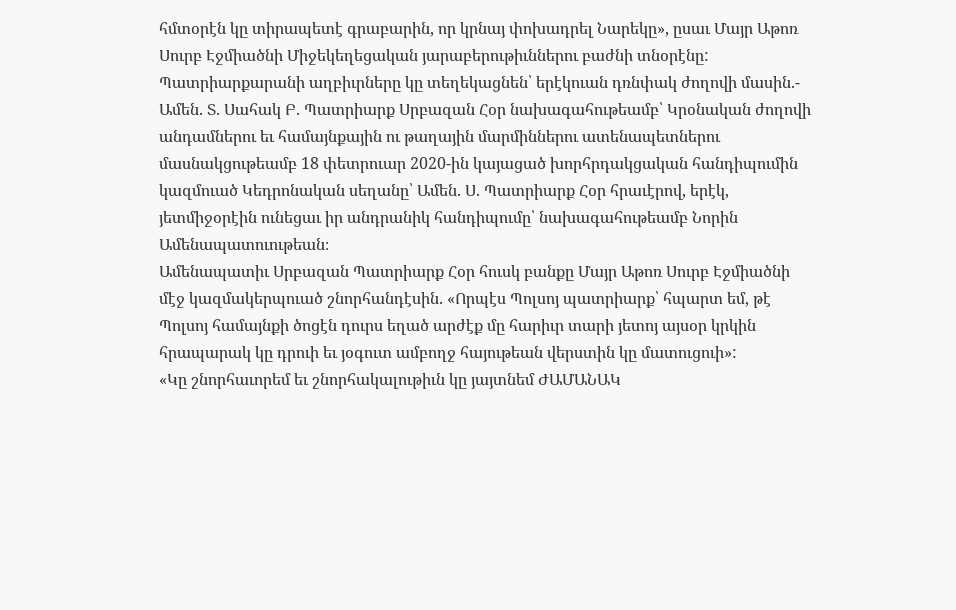հմտօրէն կը տիրապետէ գրաբարին, որ կրնայ փոխադրել Նարեկը», ըսաւ Մայր Աթոռ Սուրբ Էջմիածնի Միջեկեղեցական յարաբերութիւններու բաժնի տնօրէնը:
Պատրիարքարանի աղբիւրները կը տեղեկացնեն՝ երէկուան դռնփակ ժողովի մասին.-
Ամեն. Տ. Սահակ Բ. Պատրիարք Սրբազան Հօր նախագահութեամբ՝ Կրօնական ժողովի անդամներու եւ համայնքային ու թաղային մարմիններու ատենապետներու մասնակցութեամբ 18 փետրուար 2020-ին կայացած խորհրդակցական հանդիպումին կազմուած Կեդրոնական սեղանը՝ Ամեն. Ս. Պատրիարք Հօր հրաւէրով, երէկ, յետմիջօրէին ունեցաւ իր անդրանիկ հանդիպումը՝ նախագահութեամբ Նորին Ամենապատուութեան։
Ամենապատիւ Սրբազան Պատրիարք Հօր հուսկ բանքը Մայր Աթոռ Սուրբ Էջմիածնի մէջ կազմակերպուած շնորհանդէսին. «Որպէս Պոլսոյ պատրիարք՝ հպարտ եմ, թէ Պոլսոյ համայնքի ծոցէն դուրս եղած արժէք մը հարիւր տարի յետոյ այսօր կրկին հրապարակ կը դրուի եւ յօգուտ ամբողջ հայութեան վերստին կը մատուցուի»:
«Կը շնորհաւորեմ եւ շնորհակալութիւն կը յայտնեմ ԺԱՄԱՆԱԿ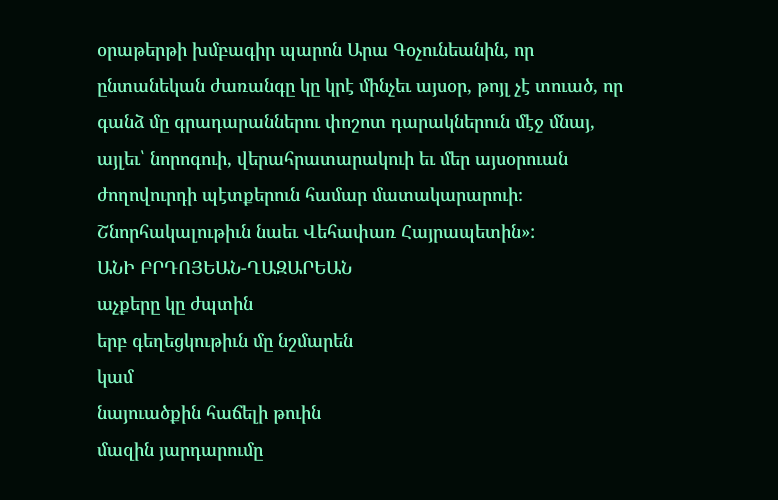օրաթերթի խմբագիր պարոն Արա Գօչունեանին, որ ընտանեկան ժառանգը կը կրէ մինչեւ այսօր, թոյլ չէ տուած, որ գանձ մը գրադարաններու փոշոտ դարակներուն մէջ մնայ, այլեւ՝ նորոգուի, վերահրատարակուի եւ մեր այսօրուան ժողովուրդի պէտքերուն համար մատակարարուի։ Շնորհակալութիւն նաեւ Վեհափառ Հայրապետին»:
ԱՆԻ ԲՐԴՈՅԵԱՆ-ՂԱԶԱՐԵԱՆ
աչքերը կը ժպտին
երբ գեղեցկութիւն մը նշմարեն
կամ
նայուածքին հաճելի թուին
մազին յարդարումը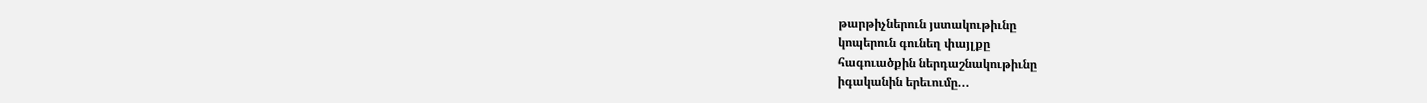թարթիչներուն յստակութիւնը
կոպերուն գունեղ փայլքը
հագուածքին ներդաշնակութիւնը
իգականին երեւումը...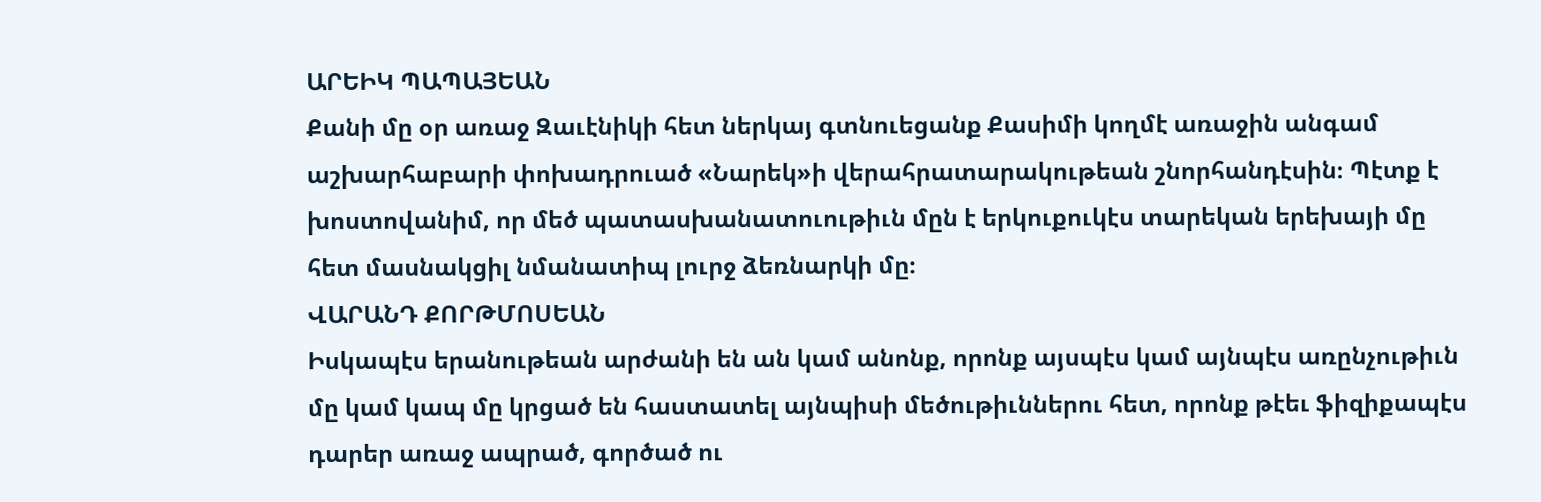ԱՐԵԻԿ ՊԱՊԱՅԵԱՆ
Քանի մը օր առաջ Զաւէնիկի հետ ներկայ գտնուեցանք Քասիմի կողմէ առաջին անգամ աշխարհաբարի փոխադրուած «Նարեկ»ի վերահրատարակութեան շնորհանդէսին։ Պէտք է խոստովանիմ, որ մեծ պատասխանատուութիւն մըն է երկուքուկէս տարեկան երեխայի մը հետ մասնակցիլ նմանատիպ լուրջ ձեռնարկի մը։
ՎԱՐԱՆԴ ՔՈՐԹՄՈՍԵԱՆ
Իսկապէս երանութեան արժանի են ան կամ անոնք, որոնք այսպէս կամ այնպէս առընչութիւն մը կամ կապ մը կրցած են հաստատել այնպիսի մեծութիւններու հետ, որոնք թէեւ ֆիզիքապէս դարեր առաջ ապրած, գործած ու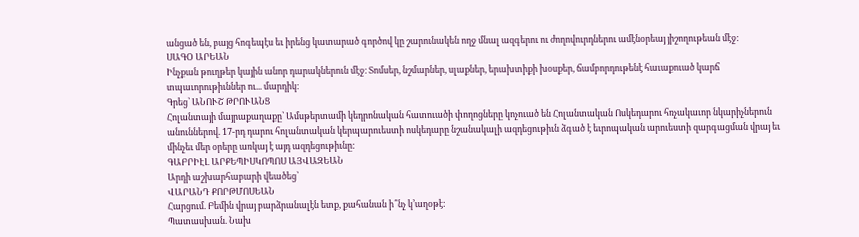անցած են, բայց հոգեպէս եւ իրենց կատարած գործով կը շարունակեն ողջ մնալ ազգերու ու ժողովուրդներու ամէնօրեայ յիշողութեան մէջ:
ՍԱԳՕ ԱՐԵԱՆ
Ինչքան թուղթեր կային անոր դարակներուն մէջ։ Տոմսեր, նշմարներ, սլաքներ, երախտիքի խօսքեր, ճամբորդութենէ հաւաքուած կարճ տպաւորութիւններ ու... մարդիկ։
Գրեց՝ ԱՆՈՒՇ ԹՐՈՒԱՆՑ
Հոլանտայի մայրաքաղաքը՝ Ամսթերտամի կեդրոնական հատուածի փողոցները կոչուած են Հոլանտական Ոսկեդարու հռչակաւոր նկարիչներուն անուններով. 17-րդ դարու հոլանտական կերպարուեստի ոսկեդարը նշանակալի ազդեցութիւն ձգած է եւրոպական արուեստի զարգացման վրայ եւ մինչեւ մեր օրերը առկայ է այդ ազդեցութիւնը:
ԳԱԲՐԻԷԼ ԱՐՔԵՊԻՍԿՈՊՈՍ ԱՅՎԱԶԵԱՆ
Արդի աշխարհաբարի վեածեց՝
ՎԱՐԱՆԴ ՔՈՐԹՄՈՍԵԱՆ
Հարցում. Բեմին վրայ բարձրանալէն ետք, քահանան ի՞նչ կ՚աղօթէ:
Պատասխան. Նախ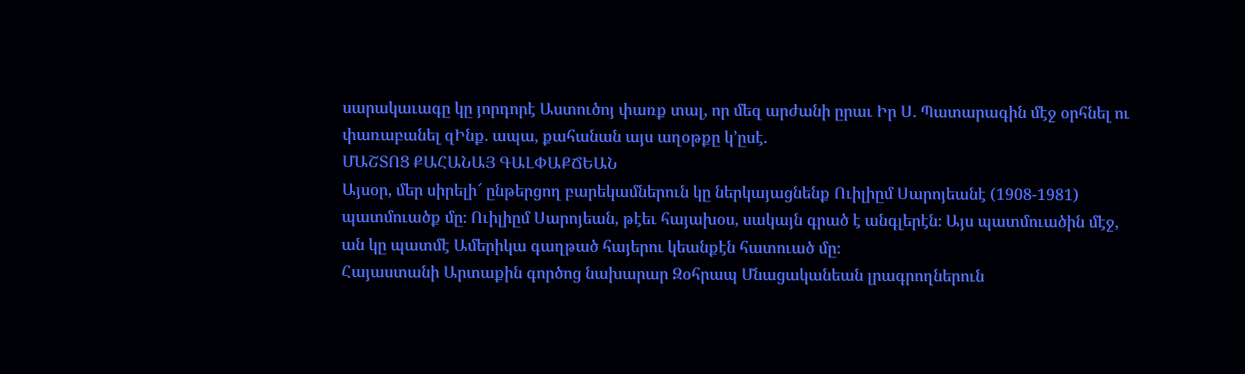սարակաւագը կը յորդորէ Աստուծոյ փառք տալ, որ մեզ արժանի ըրաւ Իր Ս. Պատարագին մէջ օրհնել ու փառաբանել զԻնք. ապա, քահանան այս աղօթքը կ՚ըսէ.
ՄԱՇՏՈՑ ՔԱՀԱՆԱՅ ԳԱԼՓԱՔՃԵԱՆ
Այսօր, մեր սիրելի՜ ընթերցող բարեկամներուն կը ներկայացնենք Ուիլիըմ Սարոյեանէ (1908-1981) պատմուածք մը։ Ուիլիըմ Սարոյեան, թէեւ հայախօս, սակայն գրած է անգլերէն։ Այս պատմուածին մէջ, ան կը պատմէ Ամերիկա գաղթած հայերու կեանքէն հատուած մը։
Հայաստանի Արտաքին գործոց նախարար Զօհրապ Մնացականեան լրագրողներուն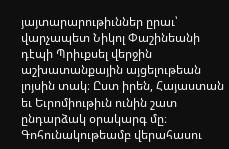յայտարարութիւններ ըրաւ՝ վարչապետ Նիկոլ Փաշինեանի դէպի Պրիւքսել վերջին աշխատանքային այցելութեան լոյսին տակ։ Ըստ իրեն, Հայաստան եւ Եւրոմիութիւն ունին շատ ընդարձակ օրակարգ մը։
Գոհունակութեամբ վերահասու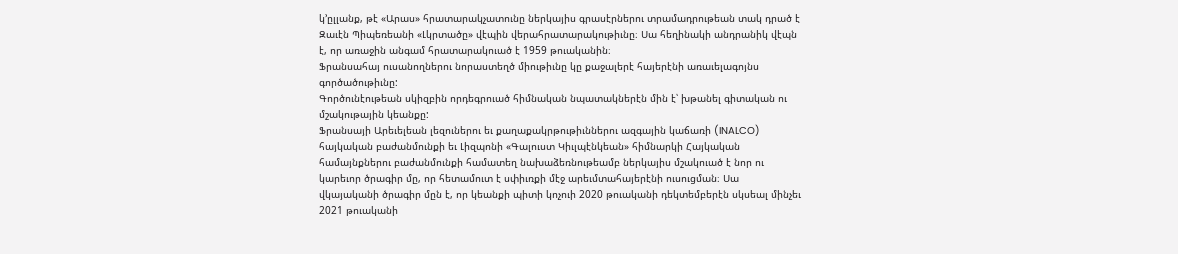կ՚ըլլանք, թէ «Արաս» հրատարակչատունը ներկայիս գրասէրներու տրամադրութեան տակ դրած է Զաւէն Պիպեռեանի «Լկրտածը» վէպին վերահրատարակութիւնը։ Սա հեղինակի անդրանիկ վէպն է, որ առաջին անգամ հրատարակուած է 1959 թուականին։
Ֆրանսահայ ուսանողներու նորաստեղծ միութիւնը կը քաջալերէ հայերէնի առաւելագոյնս գործածութիւնը:
Գործունէութեան սկիզբին որդեգրուած հիմնական նպատակներէն մին է՝ խթանել գիտական ու մշակութային կեանքը:
Ֆրանսայի Արեւելեան լեզուներու եւ քաղաքակրթութիւններու ազգային կաճառի (INALCO) հայկական բաժանմունքի եւ Լիզպոնի «Գալուստ Կիւլպէնկեան» հիմնարկի Հայկական համայնքներու բաժանմունքի համատեղ նախաձեռնութեամբ ներկայիս մշակուած է նոր ու կարեւոր ծրագիր մը, որ հետամուտ է սփիւռքի մէջ արեւմտահայերէնի ուսուցման։ Սա վկայականի ծրագիր մըն է, որ կեանքի պիտի կոչուի 2020 թուականի դեկտեմբերէն սկսեալ մինչեւ 2021 թուականի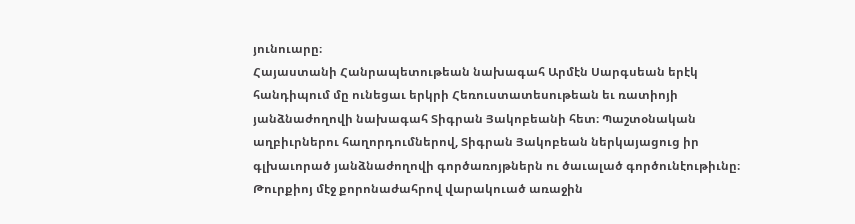յունուարը։
Հայաստանի Հանրապետութեան նախագահ Արմէն Սարգսեան երէկ հանդիպում մը ունեցաւ երկրի Հեռուստատեսութեան եւ ռատիոյի յանձնաժողովի նախագահ Տիգրան Յակոբեանի հետ։ Պաշտօնական աղբիւրներու հաղորդումներով, Տիգրան Յակոբեան ներկայացուց իր գլխաւորած յանձնաժողովի գործառոյթներն ու ծաւալած գործունէութիւնը։
Թուրքիոյ մէջ քորոնաժահրով վարակուած առաջին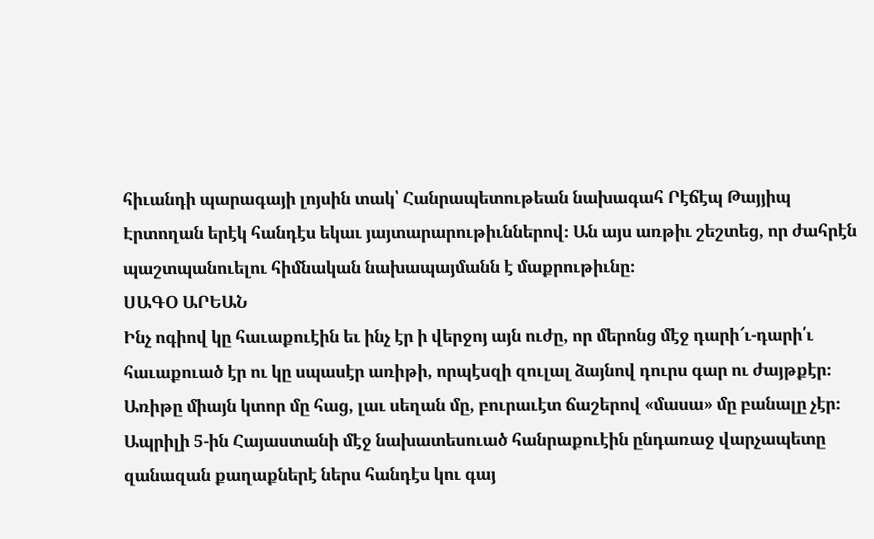հիւանդի պարագայի լոյսին տակ՝ Հանրապետութեան նախագահ Րէճէպ Թայյիպ Էրտողան երէկ հանդէս եկաւ յայտարարութիւններով։ Ան այս առթիւ շեշտեց, որ ժահրէն պաշտպանուելու հիմնական նախապայմանն է մաքրութիւնը։
ՍԱԳՕ ԱՐԵԱՆ
Ինչ ոգիով կը հաւաքուէին եւ ինչ էր ի վերջոյ այն ուժը, որ մերոնց մէջ դարի՜ւ-դարի՛ւ հաւաքուած էր ու կը սպասէր առիթի, որպէսզի զուլալ ձայնով դուրս գար ու ժայթքէր։
Առիթը միայն կտոր մը հաց, լաւ սեղան մը, բուրաւէտ ճաշերով «մասա» մը բանալը չէր։
Ապրիլի 5-ին Հայաստանի մէջ նախատեսուած հանրաքուէին ընդառաջ վարչապետը զանազան քաղաքներէ ներս հանդէս կու գայ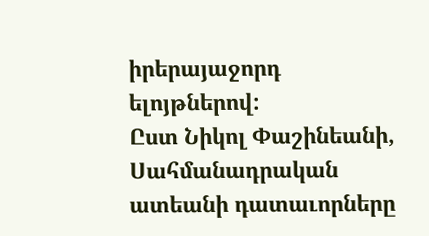իրերայաջորդ ելոյթներով:
Ըստ Նիկոլ Փաշինեանի, Սահմանադրական ատեանի դատաւորները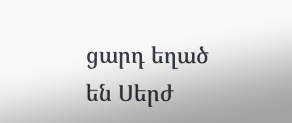ցարդ եղած են Սերժ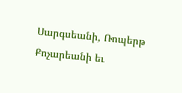Սարգսեանի, Ռոպերթ Քոչարեանի եւ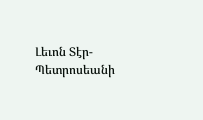Լեւոն Տէր-Պետրոսեանի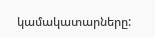կամակատարները: